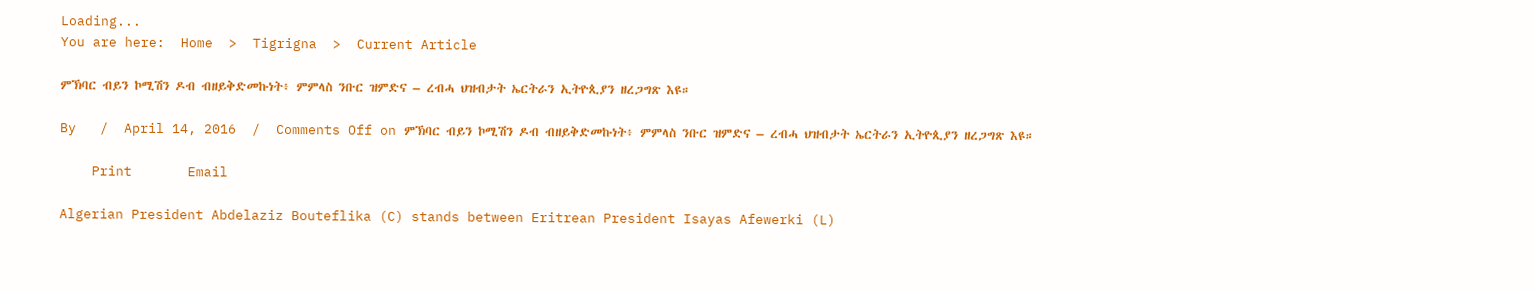Loading...
You are here:  Home  >  Tigrigna  >  Current Article

ምኽባር ብይን ኮሚሽን ዶብ ብዘይቅድመኩነት፥ ምምላስ ንቡር ዝምድና – ረብሓ ህዝብታት ኤርትራን ኢትዮጲያን ዘረጋግጽ እዩ።

By   /  April 14, 2016  /  Comments Off on ምኽባር ብይን ኮሚሽን ዶብ ብዘይቅድመኩነት፥ ምምላስ ንቡር ዝምድና – ረብሓ ህዝብታት ኤርትራን ኢትዮጲያን ዘረጋግጽ እዩ።

    Print       Email

Algerian President Abdelaziz Bouteflika (C) stands between Eritrean President Isayas Afewerki (L)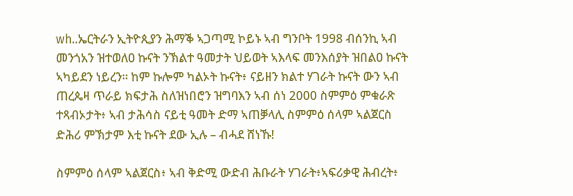wh..ኤርትራን ኢትዮጲያን ሕማቕ ኣጋጣሚ ኮይኑ ኣብ ግንቦት 1998 ብሰንኪ ኣብ መንጎአን ዝተወለዐ ኩናት ንኽልተ ዓመታት ህይወት ኣእላፍ መንእሰያት ዝበልዐ ኩናት ኣካይደን ነይረን። ከም ኩሎም ካልኦት ኩናት፥ ናይዘን ክልተ ሃገራት ኩናት ውን ኣብ ጠረጴዛ ጥራይ ክፍታሕ ስለዝነበሮን ዝግባእን ኣብ ሰነ 2000 ስምምዕ ምቁራጽ ተጻብኦታት፥ ኣብ ታሕሳስ ናይቲ ዓመት ድማ ኣጠቓላሊ ስምምዕ ሰላም ኣልጀርስ ድሕሪ ምኽታም እቲ ኩናት ደው ኢሉ – ብሓደ ሸነኹ!

ስምምዕ ሰላም ኣልጀርስ፥ ኣብ ቅድሚ ውድብ ሕቡራት ሃገራት፥ኣፍሪቃዊ ሕብረት፥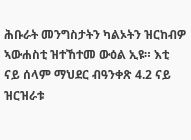ሕቡራት መንግስታትን ካልኦትን ዝርከብዎ ኣውሐስቲ ዝተኸተመ ውዕል ኢዩ። እቲ ናይ ሰላም ማህደር ብዓንቀጽ 4.2 ናይ ዝርዝራቱ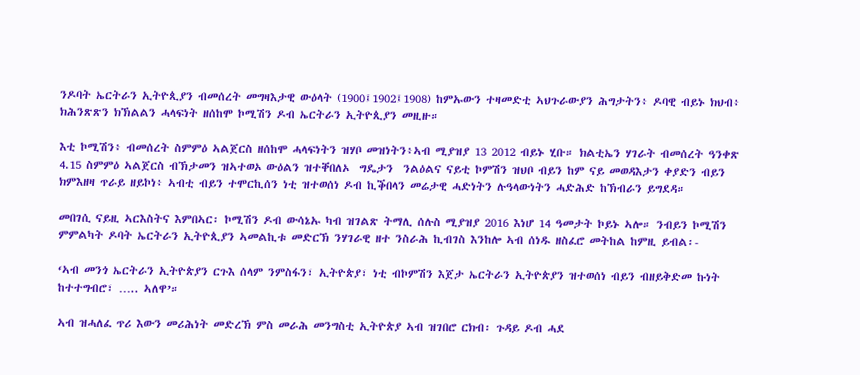ንዶባት ኤርትራን ኢትዮጲያን ብመሰረት መግዛእታዊ ውዕላት (1900፤1902፤1908) ከምኡውን ተዛመድቲ ኣህጉራውያን ሕግታትን፥ ዶባዊ ብይኑ ክህብ፥ ክሕንጽጽን ክኽልልን ሓላፍነት ዘሰከሞ ኮሚሽን ዶብ ኤርትራን ኢትዮጲያን መዚዙ።

እቲ ኮሚሽን፥ ብመሰረት ስምምዕ ኣልጀርስ ዘሰከሞ ሓላፍነትን ዝሃቦ መዝነትን፥ኣብ ሚያዝያ 13 2012 ብይኑ ሂቡ። ክልቲኤን ሃገራት ብመሰረት ዓንቀጽ 4.15 ስምምዕ ኣልጀርስ ብኽታመን ዝኣተወኦ ውዕልን ዝተቐበለኦ  ግዴታን  ንልዕልና ናይቲ ኮምሽን ዝህቦ ብይን ከም ናይ መወዳእታን ቀያድን ብይን ክምእዘዛ ጥራይ ዘይኮነ፥ ኣብቲ ብይን ተሞርኪሰን ነቲ ዝተወሰነ ዶብ ኪቕበላን መሬታዊ ሓድነትን ሉዓላውነትን ሓድሕድ ከኽብራን ይግደዳ።

መበገሲ ናይዚ ኣርእስትና እምበኣር፡ ኮሚሽን ዶብ ውሳኔኡ ካብ ዝገልጽ ትማሊ ሰሉስ ሚያዝያ 2016 እነሆ 14 ዓመታት ኮይኑ ኣሎ። ንብይን ኮሚሽን ምምልካት ዶባት ኤርትራን ኢትዮጲያን ኣመልኪቱ መድርኽ ንሃገራዊ ዘተ ንስራሕ ኪብገስ እንከሎ ኣብ ሰነዱ ዘስፈሮ መትከል ከምዚ ይብል፡-

‘ኣብ መንጎ ኤርትራን ኢትዮጵያን ርጉእ ሰላም ንምስፋን፣ ኢትዮጵያ፣ ነቲ ብኮምሽን እጀታ ኤርትራን ኢትዮጵያን ዝተወሰነ ብይን ብዘይቅድመ ኩነት ከተተግብሮ፣ ….. ኣለዋ’።

ኣብ ዝሓለፈ ጥሪ እውን መሪሕነት መድረኽ ምስ መራሕ መንግስቲ ኢትዮጵያ ኣብ ዝገበሮ ርክብ፡ ጉዳይ ዶብ ሓደ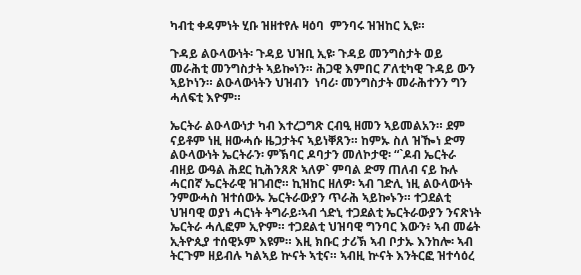ካብቲ ቀዳምነት ሂቡ ዝዘተየሉ ዛዕባ  ምንባሩ ዝዝከር ኢዩ።

ጉዳይ ልዑላውነት፡ ጉዳይ ህዝቢ ኢዩ፡ ጉዳይ መንግስታት ወይ መራሕቲ መንግስታት ኣይኰነን። ሕጋዊ እምበር ፖለቲካዊ ጉዳይ ውን ኣይኮነን። ልዑላውነትን ህዝብን  ነባሪ፡ መንግስታት መራሕተንን ግን ሓለፍቲ እዮም።

ኤርትራ ልዑላውነታ ካብ እተረጋግጽ ርብዒ ዘመን ኣይመልአን። ደም ናይቶም ነዚ ዘውሓሱ ዜጋታትና ኣይነቐጸን። ከምኡ ስለ ዝዀነ ድማ ልዑላውነት ኤርትራን፡ ምኽባር ዶባታን መለኮታዊ፡ “`ዶብ ኤርትራ ብዘይ ውዓል ሕደር ኪሕንጸጽ ኣለዎ` ምባል ድማ ጠለብ ናይ ኩሉ ሓርበኛ ኤርትራዊ ዝገብሮ። ኪዝከር ዘለዎ፡ ኣብ ገድሊ ነዚ ልዑላውነት ንምውሓስ ዝተሰውኡ ኤርትራውያን ጥራሕ ኣይኰኑን። ተጋደልቲ ህዝባዊ ወያነ ሓርነት ትግራይ፡ኣብ ጎድኒ ተጋደልቲ ኤርትራውያን ንናጽነት ኤርትራ ሓሊፎም ኢዮም። ተጋደልቲ ህዝባዊ ግንባር እውን፥ ኣብ መሬት ኢትዮጲያ ተሰዊኦም እዩም። እዚ ክቡር ታሪኽ ኣብ ቦታኡ እንከሎ፡ ኣብ ትርጉም ዘይብሉ ካልኣይ ኵናት ኣቲና። ኣብዚ ኵናት እንትርፎ ዝተሳዕረ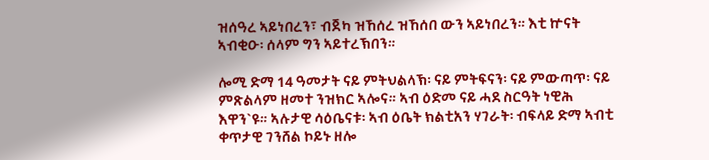ዝሰዓረ ኣይነበረን፣ ብጀካ ዝኸሰረ ዝኸሰበ ውን ኣይነበረን። እቲ ኵናት ኣብቂዑ፡ ሰላም ግን ኣይተረኽበን።

ሎሚ ድማ 14 ዓመታት ናይ ምትህልላኽ፡ ናይ ምትፍናን፡ ናይ ምውጣጥ፡ ናይ ምጽልላም ዘመተ ንዝክር ኣሎና። ኣብ ዕድመ ናይ ሓደ ስርዓት ነዊሕ እዋን`ዩ። ኣሉታዊ ሳዕቤናቱ፡ ኣብ ዕቤት ክልቲአን ሃገራት፡ ብፍላይ ድማ ኣብቲ ቀጥታዊ ገንሸል ኮይኑ ዘሎ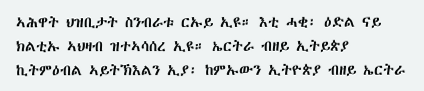ኣሕዋት ህዝቢታት ስንብራቱ ርኡይ ኢዩ። እቲ ሓቂ፡ ዕድል ናይ ክልቲኡ ኣህዛብ ዝተኣሳሰረ ኢዩ። ኤርትራ ብዘይ ኢትይጵያ ኪትምዕብል ኣይትኽእልን ኢያ፡ ከምኡውን ኢትዮጵያ ብዘይ ኤርትራ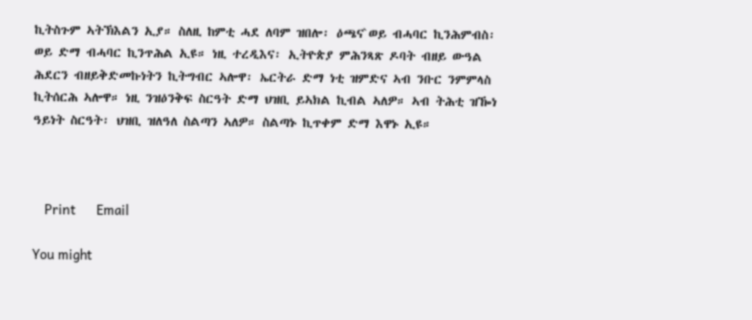ኪትስጉም ኣትኽእልን ኢያ። ስለዚ ከምቲ ሓደ ለባም ዝበሎ፡ ዕጫና`ወይ ብሓባር ኪንሕምብስ፡ ወይ ድማ ብሓባር ኪንጥሕል ኢዩ። ነዚ ተረዲእና፡ ኢትዮጵያ ምሕንጻጽ ዶባት ብዘይ ውዓል ሕደርን ብዘይቅድመኩነትን ኪትግብር ኣሎዋ፡ ኤርትራ ድማ ነቲ ዝምድና ኣብ ንቡር ንምምላስ ኪትሰርሕ ኣሎዋ። ነዚ ንዝዕንቅፍ ስርዓት ድማ ህዝቢ ይኣክል ኪብል ኣለዎ። ኣብ ትሕቲ ዝዀነ ዓይነት ስርዓት፡ ህዝቢ ዝለዓለ ስልጣን ኣለዎ። ስልጣኑ ኪጥቀም ድማ እዋኑ ኢዩ።



    Print       Email

You might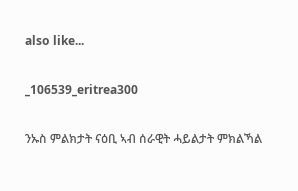also like...

_106539_eritrea300

ንኡስ ምልክታት ናዕቢ ኣብ ሰራዊት ሓይልታት ምክልኻል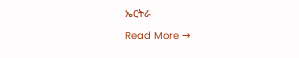ኤርትራ

Read More →